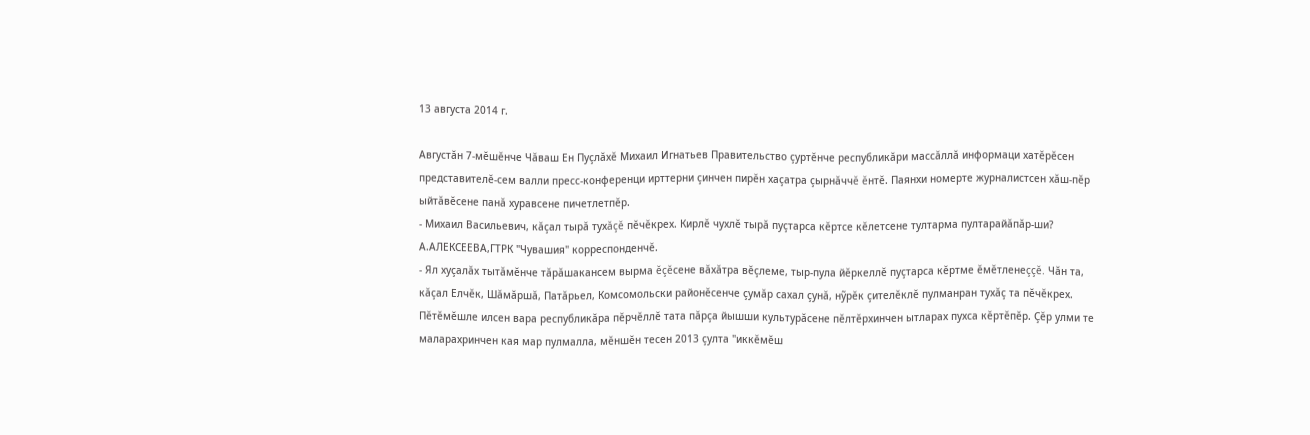13 августа 2014 г.

Августăн 7-мĕшĕнче Чăваш Ен Пуçлăхĕ Михаил Игнатьев Правительство çуртĕнче республикăри массăллă информаци хатĕрĕсен представителĕ-сем валли пресс-конференци ирттерни çинчен пирĕн хаçатра çырнăччĕ ĕнтĕ. Паянхи номерте журналистсен хăш-пĕр ыйтăвĕсене панă хуравсене пичетлетпĕр.
- Михаил Васильевич, кăçал тырă тухăçĕ пĕчĕкрех. Кирлĕ чухлĕ тырă пуçтарса кĕртсе кĕлетсене тултарма пултарайăпăр-ши? А.АЛЕКСЕЕВА,ГТРК "Чувашия" корреспонденчĕ.
- Ял хуçалăх тытăмĕнче тăрăшакансем вырма ĕçĕсене вăхăтра вĕçлеме, тыр-пула йĕркеллĕ пуçтарса кĕртме ĕмĕтленеççĕ. Чăн та, кăçал Елчĕк, Шăмăршă, Патăрьел, Комсомольски районĕсенче çумăр сахал çунă, нỹрĕк çителĕклĕ пулманран тухăç та пĕчĕкрех. Пĕтĕмĕшле илсен вара республикăра пĕрчĕллĕ тата пăрçа йышши культурăсене пĕлтĕрхинчен ытларах пухса кĕртĕпĕр. Çĕр улми те маларахринчен кая мар пулмалла, мĕншĕн тесен 2013 çулта "иккĕмĕш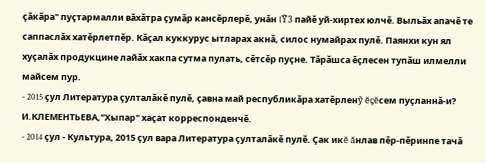çăкăра" пуçтармалли вăхăтра çумăр кансĕрлерĕ, унăн 1Ỹ3 пайĕ уй-хиртех юлчĕ. Выльăх апачĕ те саппаслăх хатĕрлетпĕр. Кăçал куккурус ытларах акнă, силос нумайрах пулĕ. Паянхи кун ял хуçалăх продукцине лайăх хакпа сутма пулать, сĕтсĕр пуçне. Тăрăшса ĕçлесен тупăш илмелли майсем пур.
- 2015 çул Литература çулталăкĕ пулĕ, çавна май республикăра хатĕрленỹ ĕçĕсем пуçланнă-и? И.КЛЕМЕНТЬЕВА,"Хыпар" хаçат корреспонденчĕ.
- 2014 çул - Культура, 2015 çул вара Литература çулталăкĕ пулĕ. Çак икĕ ăнлав пĕр-пĕринпе тачă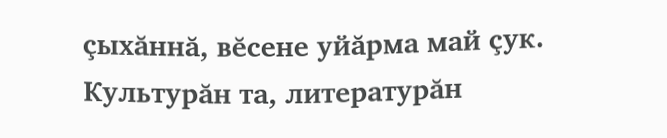çыхăннă, вĕсене уйăрма май çук. Культурăн та, литературăн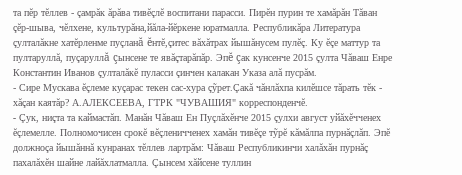та пĕр тĕллев - çамрăк ăрăва тивĕçлĕ воспитани парасси. Пирĕн пурин те хамăрăн Тăван çĕр-шыва, чĕлхене, культурăна,йăла-йĕркене юратмалла. Республикăра Литература çулталăкне хатĕрленме пуçланă ĕнтĕ,çитес вăхăтрах йышăнусем пулĕç. Ку ĕçе маттур та пултаруллă, пуçаруллă çынсене те явăçтарăпăр. Эпĕ çак кунсенче 2015 çулта Чăваш Енре Константин Иванов çулталăкĕ пуласси çинчен калакан Указа алă пусрăм.
- Сире Мускава ĕçлеме куçарас текен сас-хура çỹрет.Çакă чăнлăхпа килĕшсе тăрать тĕк - хăçан каятăр? А.АЛЕКСЕЕВА, ГТРК "ЧУВАШИЯ" корреспонденчĕ.
- Çук, ниçта та каймастăп. Манăн Чăваш Ен Пуçлăхĕнче 2015 çулхи август уйăхĕчченех ĕçлемелле. Полномочисен срокĕ вĕçленичченех хамăн тивĕçе тỹрĕ кăмăлпа пурнăçлăп. Эпĕ должноçа йышăннă кунранах тĕллев лартрăм: Чăваш Республикинчи халăхăн пурнăç пахалăхĕн шайне лайăхлатмалла. Çынсем хăйсене туллин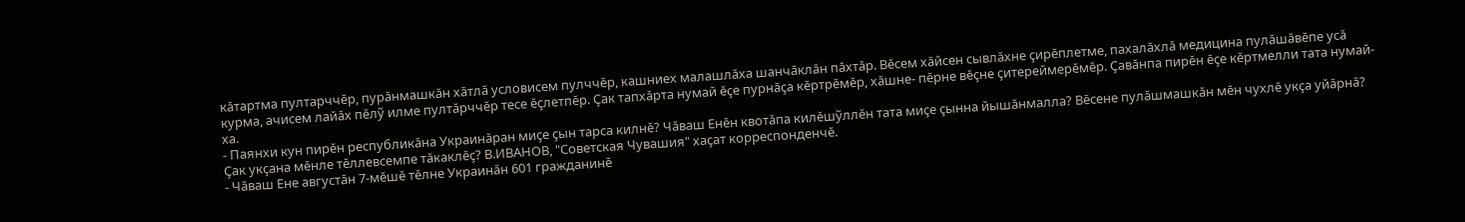кăтартма пултарччĕр, пурăнмашкăн хăтлă условисем пулччĕр, кашниех малашлăха шанчăклăн пăхтăр. Вĕсем хăйсен сывлăхне çирĕплетме, пахалăхлă медицина пулăшăвĕпе усă курма, ачисем лайăх пĕлỹ илме пултăрччĕр тесе ĕçлетпĕр. Çак тапхăрта нумай ĕçе пурнăçа кĕртрĕмĕр, хăшне- пĕрне вĕçне çитереймерĕмĕр. Çавăнпа пирĕн ĕçе кĕртмелли тата нумай-ха.
- Паянхи кун пирĕн республикăна Украинăран миçе çын тарса килнĕ? Чăваш Енĕн квотăпа килĕшỹллĕн тата миçе çынна йышăнмалла? Вĕсене пулăшмашкăн мĕн чухлĕ укçа уйăрнă? Çак укçана мĕнле тĕллевсемпе тăкаклĕç? В.ИВАНОВ, "Советская Чувашия" хаçат корреспонденчĕ.
- Чăваш Ене августăн 7-мĕшĕ тĕлне Украинăн 601 гражданинĕ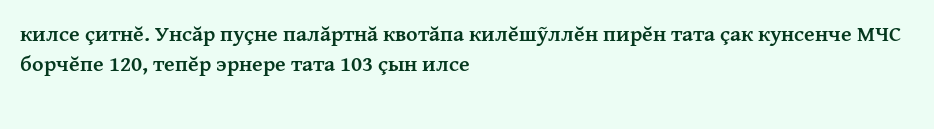килсе çитнĕ. Унсăр пуçне палăртнă квотăпа килĕшỹллĕн пирĕн тата çак кунсенче МЧС борчĕпе 120, тепĕр эрнере тата 103 çын илсе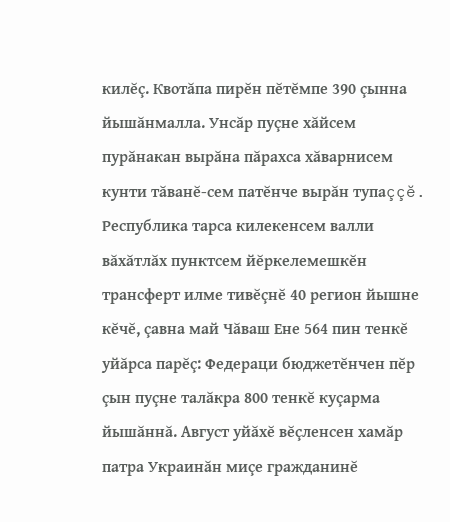килĕç. Квотăпа пирĕн пĕтĕмпе 390 çынна йышăнмалла. Унсăр пуçне хăйсем пурăнакан вырăна пăрахса хăварнисем кунти тăванĕ-сем патĕнче вырăн тупаççĕ. Республика тарса килекенсем валли вăхăтлăх пунктсем йĕркелемешкĕн трансферт илме тивĕçнĕ 40 регион йышне кĕчĕ, çавна май Чăваш Ене 564 пин тенкĕ уйăрса парĕç: Федераци бюджетĕнчен пĕр çын пуçне талăкра 800 тенкĕ куçарма йышăннă. Август уйăхĕ вĕçленсен хамăр патра Украинăн миçе гражданинĕ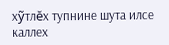хỹтлĕх тупнине шута илсе каллех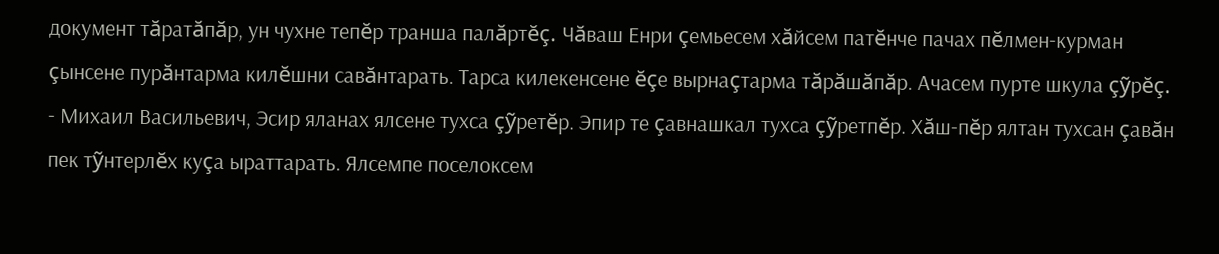документ тăратăпăр, ун чухне тепĕр транша палăртĕç. Чăваш Енри çемьесем хăйсем патĕнче пачах пĕлмен-курман çынсене пурăнтарма килĕшни савăнтарать. Тарса килекенсене ĕçе вырнаçтарма тăрăшăпăр. Ачасем пурте шкула çỹрĕç.
- Михаил Васильевич, Эсир яланах ялсене тухса çỹретĕр. Эпир те çавнашкал тухса çỹретпĕр. Хăш-пĕр ялтан тухсан çавăн пек тỹнтерлĕх куçа ыраттарать. Ялсемпе поселоксем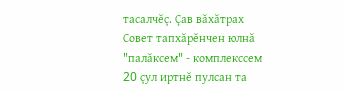тасалчĕç. Çав вăхăтрах Совет тапхăрĕнчен юлнă "палăксем" - комплекссем 20 çул иртнĕ пулсан та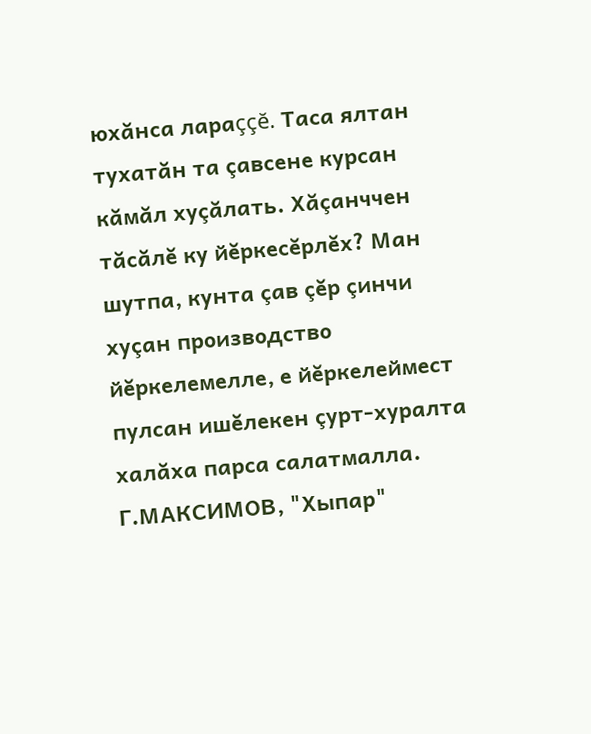юхăнса лараççĕ. Таса ялтан тухатăн та çавсене курсан кăмăл хуçăлать. Хăçанччен тăсăлĕ ку йĕркесĕрлĕх? Ман шутпа, кунта çав çĕр çинчи хуçан производство йĕркелемелле, е йĕркелеймест пулсан ишĕлекен çурт-хуралта халăха парса салатмалла. Г.МАКСИМОВ, "Хыпар"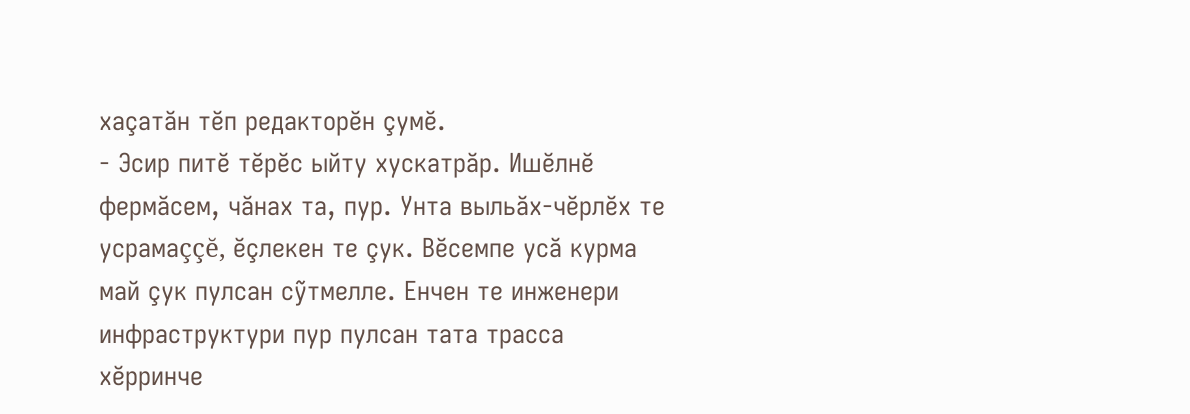хаçатăн тĕп редакторĕн çумĕ.
- Эсир питĕ тĕрĕс ыйту хускатрăр. Ишĕлнĕ фермăсем, чăнах та, пур. Унта выльăх-чĕрлĕх те усрамаççĕ, ĕçлекен те çук. Вĕсемпе усă курма май çук пулсан сỹтмелле. Енчен те инженери инфраструктури пур пулсан тата трасса хĕрринче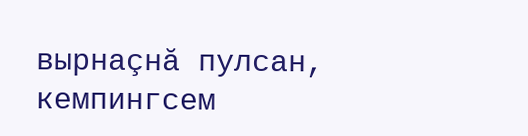вырнаçнă пулсан, кемпингсем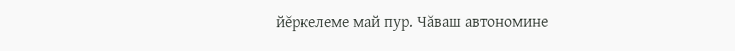йĕркелеме май пур. Чăваш автономине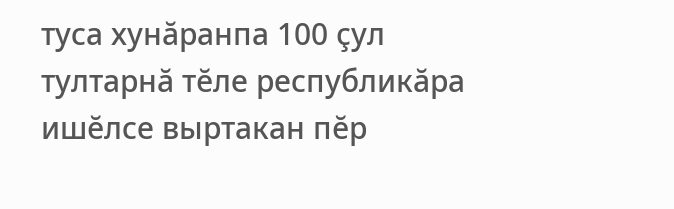туса хунăранпа 100 çул тултарнă тĕле республикăра ишĕлсе выртакан пĕр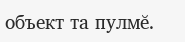объект та пулмĕ.